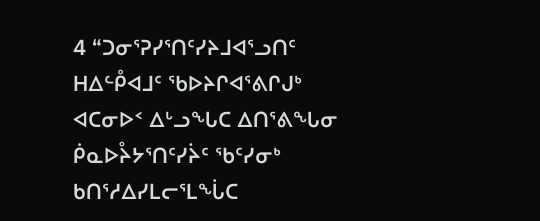4 “ᑐᓂᕐᕈᓯᕐᑎᑦᓯᔨᒧᐊᕐᓗᑎᑦ ᕼᐃᓪᑬᐊᒧᑦ ᖃᐅᔨᒋᐊᕐᕕᒋᒍᒃ ᐊᑕᓂᐅᑉ ᐃᒡᓗᖓᑕ ᐃᑎᕐᕕᖓᓂ ᑮᓇᐅᔧᔭᕐᑎᑦᓯᔩᑦ ᖃᑦᓯᓂᒃ ᑲᑎᕐᓱᐃᓯᒪᓕᕐᒪᖔᑕ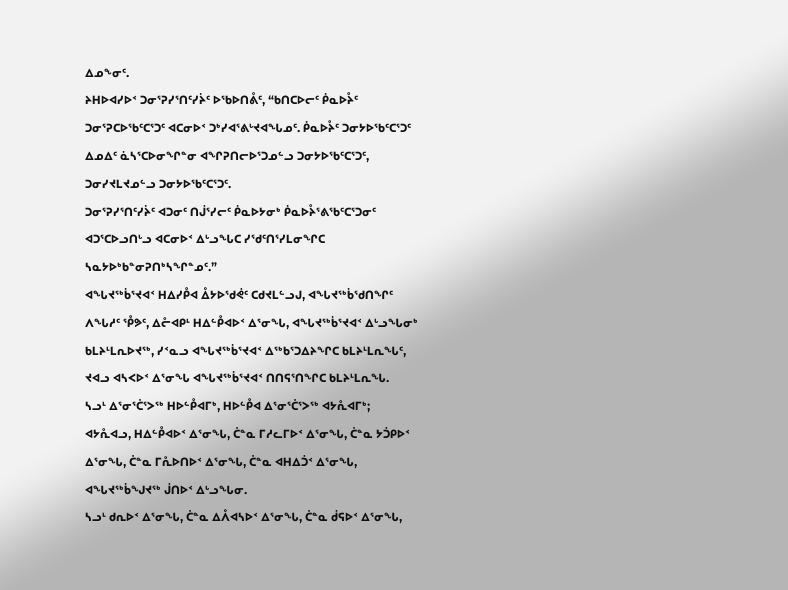ᐃᓄᖕᓂᑦ.
ᔨᕼᐅᐊᓯᐅᑉ ᑐᓂᕐᕈᓯᕐᑎᑦᓯᔩᑦ ᐅᖃᐅᑎᕔᑦ, “ᑲᑎᑕᐅᓕᑦ ᑮᓇᐅᔧᑦ ᑐᓂᕐᕈᑕᐅᖃᑦᑕᕐᑐᑦ ᐊᑕᓂᐅᑉ ᑐᒃᓯᐊᕐᕕᒡᔪᐊᖓᓄᑦ. ᑮᓇᐅᔧᑦ ᑐᓂᔭᐅᖃᑦᑕᕐᑐᑦ ᐃᓄᐃᑦ ᓈᓴᕐᑕᐅᓂᖏᓐᓂ ᐊᖏᕈᑎᓕᐅᕐᑐᓄᓪᓗ ᑐᓂᔭᐅᖃᑦᑕᕐᑐᑦ, ᑐᓂᓯᔪᒪᔪᓄᓪᓗ ᑐᓂᔭᐅᖃᑦᑕᕐᑐᑦ.
ᑐᓂᕐᕈᓯᕐᑎᑦᓯᔩᑦ ᐊᑐᓂᑦ ᑎᒎᕐᓯᓕᑦ ᑮᓇᐅᔭᓂᒃ ᑮᓇᐅᔧᕐᕕᖃᑦᑕᕐᑐᓂᑦ ᐊᑐᕐᑕᐅᓗᑎᒡᓗ ᐊᑕᓂᐅᑉ ᐃᒡᓗᖓᑕ ᓯᖁᑦᑎᕐᓯᒪᓂᖏᑕ ᓴᓇᔭᐅᒃᑲᓐᓂᕈᑎᒃᓴᖏᓐᓄᑦ.”
ᐊᖓᔪᖅᑳᕐᔪᐊᑉ ᕼᐃᓯᑬᐊ ᐂᔭᐅᖁᕚᑦ ᑕᑯᔪᒪᓪᓗᒍ, ᐊᖓᔪᖅᑳᖁᑎᖏᑦ ᐱᖓᓱᑦ ᕾᕗᑦ, ᐃᓔᐊᑭᒻ ᕼᐃᓪᑬᐊᐅᑉ ᐃᕐᓂᖓ, ᐊᖓᔪᖅᑳᕐᔪᐊᑉ ᐃᒡᓗᖓᓂᒃ ᑲᒪᔨᒻᒪᕆᐅᔪᖅ, ᓯᑉᓇᓗ ᐊᖓᔪᖅᑳᕐᔪᐊᑉ ᐃᖅᑲᕐᑐᐃᔨᖏᑕ ᑲᒪᔨᒻᒪᕆᖓᑦ, ᔪᐊᓗ ᐊᓴᐸᐅᑉ ᐃᕐᓂᖓ ᐊᖓᔪᖅᑳᕐᔪᐊᑉ ᑎᑎᕋᕐᑎᖏᑕ ᑲᒪᔨᒻᒪᕆᖓ.
ᓴᓗᒻ ᐃᕐᓂᕐᑖᕐᐳᖅ ᕼᐅᓪᑬᐊᒥᒃ, ᕼᐅᓪᑬᐊ ᐃᕐᓂᕐᑖᕐᐳᖅ ᐊᔭᕅᐊᒥᒃ;
ᐊᔭᕅᐊᓗ, ᕼᐃᓪᑬᐊᐅᑉ ᐃᕐᓂᖓ, ᑖᓐᓇ ᒥᓱᓚᒥᐅᑉ ᐃᕐᓂᖓ, ᑖᓐᓇ ᔭᑑᑭᐅᑉ ᐃᕐᓂᖓ, ᑖᓐᓇ ᒥᕅᐅᑎᐅᑉ ᐃᕐᓂᖓ, ᑖᓐᓇ ᐊᕼᐃᑑᑉ ᐃᕐᓂᖓ, ᐊᖓᔪᖅᑳᖑᔪᖅ ᒎᑎᐅᑉ ᐃᒡᓗᖓᓂ.
ᓴᓗᒻ ᑯᕆᐅᑉ ᐃᕐᓂᖓ, ᑖᓐᓇ ᐃᐰᐊᓴᐅᑉ ᐃᕐᓂᖓ, ᑖᓐᓇ ᑰᕋᐅᑉ ᐃᕐᓂᖓ,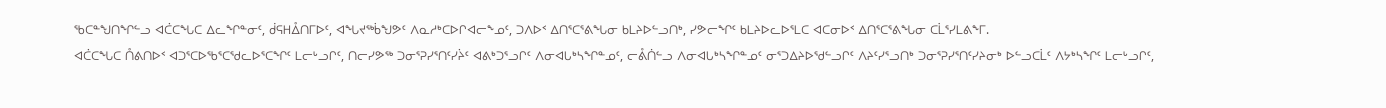ᖃᑕᓐᖑᑎᖏᓪᓗ ᐊᑖᑕᖓᑕ ᐃᓚᖏᓐᓂᑦ, ᑰᕋᕼᐂᑎᒥᐅᑦ, ᐊᖓᔪᖅᑳᖑᕗᑦ ᐱᓇᓱᒃᑕᐅᒋᐊᓕᖕᓄᑦ, ᑐᐱᐅᑉ ᐃᑎᕐᑕᕐᕕᖓᓂ ᑲᒪᔨᐅᓪᓗᑎᒃ, ᓯᕗᓕᖏᑦ ᑲᒪᔨᐅᓚᐅᕐᒪᑕ ᐊᑕᓂᐅᑉ ᐃᑎᕐᑕᕐᕕᖓᓂ ᑕᒫᕐᓯᒪᕕᖕᒥ.
ᐊᑖᑕᖓᑕ ᑍᕕᑎᐅᑉ ᐊᑐᕐᑕᐅᖃᕐᑕᖁᓚᐅᕐᑕᖏᑦ ᒪᓕᒡᓗᒋᑦ, ᑎᓕᓯᕗᖅ ᑐᓂᕐᕈᓯᕐᑎᑦᓯᔩᑦ ᐊᕕᒃᑐᕐᓗᒋᑦ ᐱᓂᐊᒐᒃᓴᖏᓐᓄᑦ, ᓕᕔᑏᓪᓗ ᐱᓂᐊᒐᒃᓴᖏᓐᓄᑦ ᓂᕐᑐᐃᔨᐅᖁᓪᓗᒋᑦ ᐱᔨᑦᓯᕐᓗᑎᒃ ᑐᓂᕐᕈᓯᕐᑎᑦᓯᔨᓂᒃ ᐅᓪᓗᑕᒫᑦ ᐱᔭᒃᓴᖏᑦ ᒪᓕᒡᓗᒋᑦ,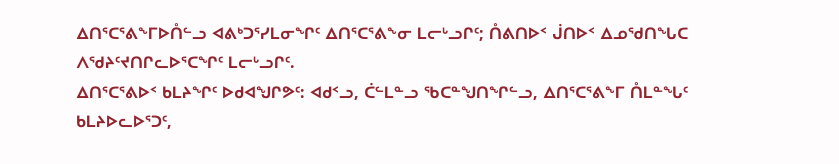ᐃᑎᕐᑕᕐᕕᖕᒥᐅᑍᓪᓗ ᐊᕕᒃᑐᕐᓯᒪᓂᖏᑦ ᐃᑎᕐᑕᕐᕕᖕᓂ ᒪᓕᒡᓗᒋᑦ; ᑍᕕᑎᐅᑉ ᒎᑎᐅᑉ ᐃᓄᖁᑎᖓᑕ ᐱᖁᔨᑦᔪᑎᒋᓚᐅᕐᑕᖏᑦ ᒪᓕᒡᓗᒋᑦ.
ᐃᑎᕐᑕᕐᕕᐅᑉ ᑲᒪᔨᖏᑦ ᐅᑯᐊᖑᒋᕗᑦ: ᐊᑯᑉᓗ, ᑖᓪᒪᓐᓗ ᖃᑕᓐᖑᑎᖏᓪᓗ, ᐃᑎᕐᑕᕐᕕᖕᒥ ᑍᒪᓐᖓᑦ ᑲᒪᔨᐅᓚᐅᕐᑐᑦ,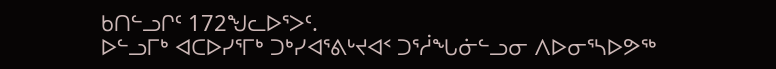ᑲᑎᓪᓗᒋᑦ 172ᖑᓚᐅᕐᐳᑦ.
ᐅᓪᓗᒥᒃ ᐊᑕᐅᓯᕐᒥᒃ ᑐᒃᓯᐊᕐᕕᒡᔪᐊᑉ ᑐᕐᓲᖓᓃᓪᓗᓂ ᐱᐅᓂᕐᓴᐅᕗᖅ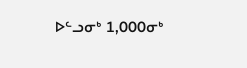ᐅᓪᓗᓂᒃ 1,000ᓂᒃ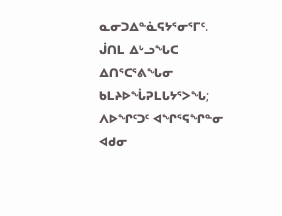ᓇᓂᑐᐃᓐᓈᕋᔭᕐᓂᕐᒥᑦ. ᒎᑎᒪ ᐃᒡᓗᖓᑕ ᐃᑎᕐᑕᕐᕕᖓᓂ ᑲᒪᔨᐅᖔᕈᒪᒐᔭᕐᐳᖓ; ᐱᐅᖏᑦᑐᑦ ᐊᖏᕐᕋᖏᓐᓂ ᐊᑯᓂ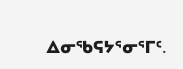ᐃᓂᖃᕋᔭᕐᓂᕐᒥᑦ.